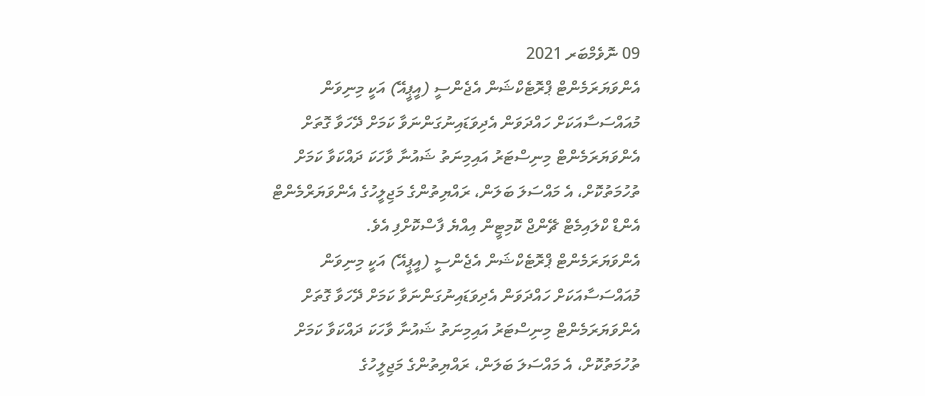09 ނޮވެމްބަރ 2021
އެންވަޔަރަމެންޓް ޕްރޮޓެކްޝަން އެޖެންސީ (އީޕީއޭ) އަކީ މިނިވަން މުއައްސަސާއަކަށް ހައްދަވަން އެދިވަޑައިނުގަންނަވާ ކަމަށް ދޭހަވާ ގޮތަށް އެންވަޔަރަމެންޓް މިނިސްޓަރު އައިމިނަތު ޝައުނާ ވާހަކަ ދައްކަވާ ކަމަށް ތުހުމަތުކޮށް، އެ މައްސަލަ ބަލަން، ރައްޔިތުންގެ މަޖިލީހުގެ އެންވަޔަރްމެންޓް އެންޑް ކްލައިމެޓް ޗޭންޖް ކޮމިޓީން އިއްޔެ ފާސްކޮށްފި އެވެ.
އެންވަޔަރަމެންޓް ޕްރޮޓެކްޝަން އެޖެންސީ (އީޕީއޭ) އަކީ މިނިވަން މުއައްސަސާއަކަށް ހައްދަވަން އެދިވަޑައިނުގަންނަވާ ކަމަށް ދޭހަވާ ގޮތަށް އެންވަޔަރަމެންޓް މިނިސްޓަރު އައިމިނަތު ޝައުނާ ވާހަކަ ދައްކަވާ ކަމަށް ތުހުމަތުކޮށް، އެ މައްސަލަ ބަލަން، ރައްޔިތުންގެ މަޖިލީހުގެ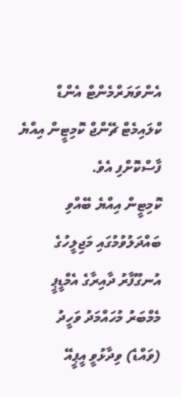އެންވަޔަރްމެންޓް އެންޑް ކްލައިމެޓް ޗޭންޖް ކޮމިޓީން އިއްޔެ ފާސްކޮށްފި އެވެ.
ކޮމިޓީން އިއްޔެ ބޭއްވި ބައްދަލުވުމުގައި މަޖިލީހުގެ އުނގޫފާރު ދާއިރާގެ އެމްޑީޕީ މެމްބަރު މުހައްމަދު ވަހީދު (ވައްޑެ) ވިދާޅުވީ އީޕީއޭ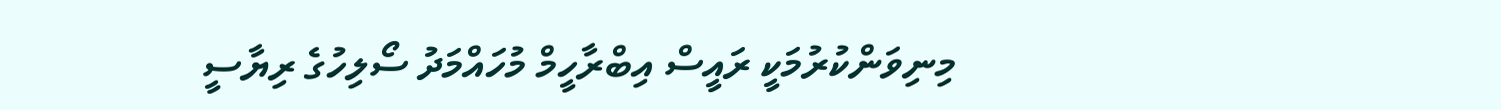މިނިވަންކުރުމަކީ ރައީސް އިބްރާހީމް މުހައްމަދު ސޯލިހުގެ ރިޔާސީ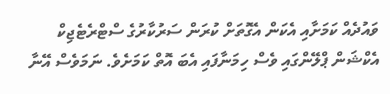ވައުދެއް ކަމަށާއި އެކަން އެގޮތަށް ކުރަން ސަރުކާރުގެ ސްޓްރެޓެޖިކް އެކްޝަން ޕްލޭންގައި ވެސް ހިމަނާފައި އެބަ އޮތް ކަމަށެވެ. ނަމަވެސް އޭނާ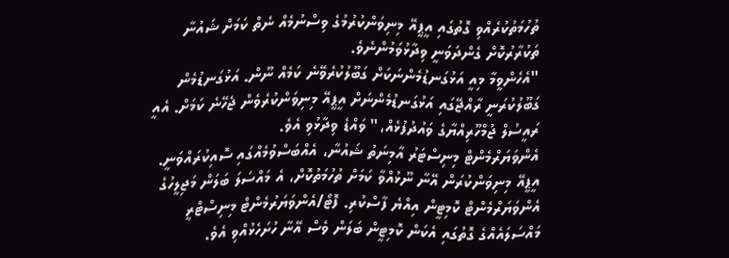ތުހުމަތުކުރެއްވި ގޮތުގައި އީޕީއޭ މިނިވަންކުރުމުގެ ވިސްނުމެއް ނެތް ކަމަށް ޝައުނާ ތަކުރާރުކޮށް ގެންދަވަނީ ވިދާޅުވަމުންނެވެ.
"އެހެންވީމާ މިއީ އަޅުގަނޑުމެންނަކަށް ގަބޫލުކުރެވޭނެ ކަމެއް ނޫން. އަޅުގަނޑުމެން ގަބޫލުކުރަނީ ރާއްޖޭގައި އަޅުގަނޑުމެންނަށް އީޕީއޭ މިނިވަންކުރެވެން ޖެހޭނެ ކަމަށް. އެއީ ރައީސުލް ޖުމްހޫރިއްޔާގެ ވައުދުފުޅެއް،" ވައްޑެ ވިދާޅުވި އެވެ.
އެންވަޔަރްމެންޓް މިނިސްޓަރު އާމިނަތު ޝައުނާ، އެއްބަސްވުމެއްގައި ސޮއިކުރައްވަނީ. އީޕީއޭ މިނިވަންކުރަން އޭނާ ނޫޅުއްވާ ކަމަށް ތުހުމަތުކޮށް، އެ މައްސަލަ ބަލަން މަޖިލީހުގެ އެންވަޔަރްމެންޓް ކޮމިޓީން އިއްޔެ ފާސްކުރި. ފޮޓޯ/އެންވަޔަރުމެންޓް މިނިސްޓްރީ
މައްސަލައެއްގެ ގޮތުގައި އެކަން ކޮމިޓީން ބަލަން ވެސް އޭނާ ހުށަހެޅުއްވި އެވެ.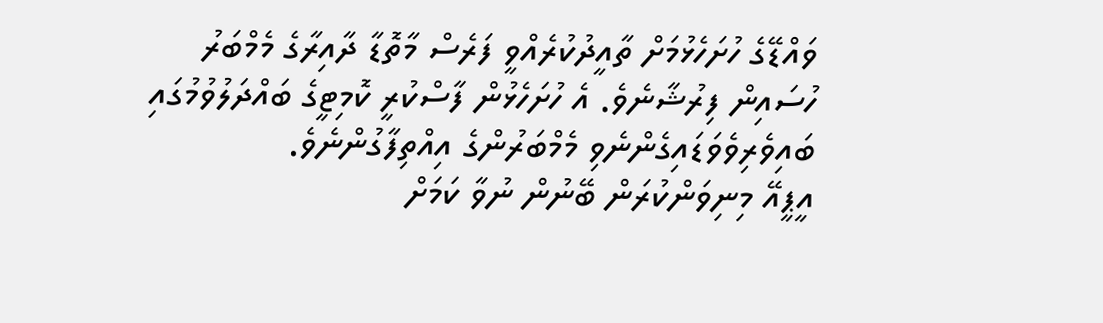ވައްޑޭގެ ހުށަހެޅުމަށް ތާއީދުކުރެއްވީ ފަރެސް މާތޮޑާ ދާއިރާގެ މެމްބަރު ހުސައިން ފިރުޝާނެވެ. އެ ހުށަހެޅުން ފާސްކުރީ ކޮމިޓީގެ ބައްދަލުވުމުގައި ބައިވެރިވެވަޑައިގެންނެވި މެމްބަރުންގެ އިއްތިފާގުންނެވެ.
އީޕީއޭ މިނިވަންކުރަން ބޭނުން ނުވާ ކަމަށް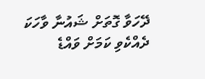ދޭހަވާ ގޮތަށް ޝައުނާ ވާހަކަ ދެއްކެވި ކަމަށް ވައްޑެ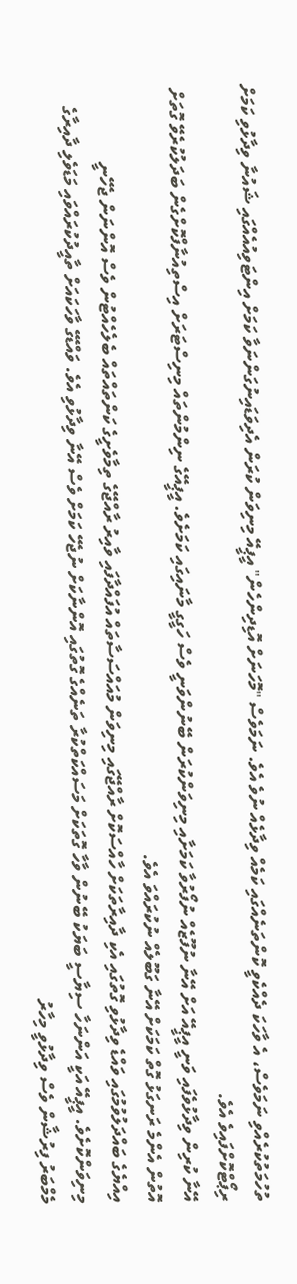ތުހުމަތުކުރެއްވި ނަމަވެސް، އެ ވާހަކަ ދެއްކެވީ ކޮންތަނެއްގައި ކަމެއް ވިދާޅެއް ނުވެ އެވެ. ނަމަވެސް "މޮހަނަށް އޮޑިދިންހެން" އީޕީއޭ މިނިވަން ކުރަން އެދިވަޑައިނުގަންނަވާ ކަމަށް އިންޓަވިއުއެއްގައި ޝައުނާ ވިދާޅުވި ކަމަށް ރިޕޯޓްކޮށްފައިވެ އެވެ.
އޭނާ ކުރިން ވިދާޅުވެފައި ވަނީ އީޕީއޭ އަށް އޭނާ ނުފޫޒެއް ނުފޯރުވާ ކަމަށާއި މިނިވަންކުރަން ބޭނުންވަނީ ވެސް ހަގީގީ މާނައިގައި ކަމަށެވެ. އީޕީއޭގެ ނިންމުންތައް މިނިސްޓަރަށް އިސްތިއުނާފްކޮށްގެން ބަދަލުކުރެވޭ ގޮތަށް އޮތުން އެންމެ ރަނގަޅު ގޮތް ކަމަކަށް އޭނާ ގަބޫލެއް ނުކުރައްވަ އެވެ.
އިއްޔެގެ ބައްދަލުވުމުގައި ވައްޑެ ވިދާޅުވި ގޮތުގައި އެކި ދާއިރާތަކަށް ހާއްސަކޮށް ރާއްޖޭގައި މިނިވަން މުއައްސަސާތައް އުފައްދާފައި ވާއިރު ރާއްޖޭގެ ތިމާވެށީގެ ކަންތައްތައް ބެލެހެއްޓުން ވެސް އޮންނަން ޖެހޭނީ މިނިވަންކޮށެވެ. އީޕީއޭ އަކީ އަންނަހާ ސިޔާސީ ބަޔަކު ބޭނުން ވާހާ ގޮތަކަށް މަސައްކަތްކުރާ ތަނެއްގެ ގޮތުގައި އޮންނާކަށް ނުޖެހޭ ކަމަށް ވެސް އޭނާ ވިދާޅުވި އެވެ. ވައްޑޭގެ ވާހަކައަށް ތާއީދުކުރައްވައި މަޑަވެލި ދާއިރާގެ މެމްބަރު ފިރުޝާން ވެސް ވިދާޅުވީ މިހާރު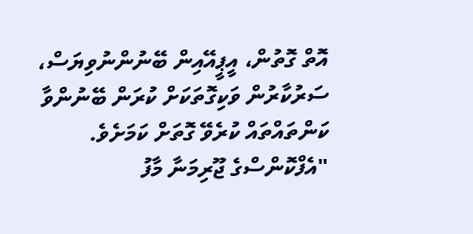އޮތް ގޮތުން، އީޕީއޭއިން ބޭނުންނުވިޔަސް، ސަރުކާރުން ވަކިގޮތަކަށް ކުރަން ބޭނުންވާ ކަންތައްތައް ކުރެވޭ ގޮތަށް ކަމަށެވެ.
"އެފްކޮންސްގެ ޖޫރިމަނާ މާފު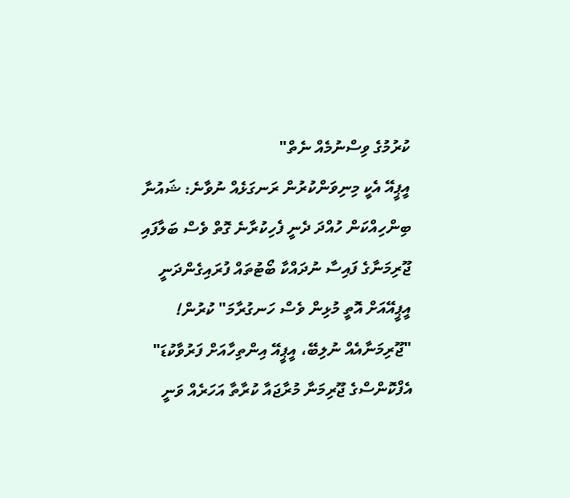ކުރުމުގެ ވިސްނުމެއް ނެތް"
އީޕީއޭ އެކީ މިނިވަންކުރުން ރަނގަޅެއް ނުވާނެ: ޝައުނާ
ބިންހިއްކަން ހުއްދަ ދެނީ ފެހިކުރާނެ ގޮތް ވެސް ބަލާފައި
ޖޫރިމަނާގެ ފައިސާ ނުދައްކާ ބޯޓުތައް ފުރައިގެންދަނީ
އީޕީއޭއަށް އޮތީ މުޅިން ވެސް ހަނގުރާމަ" ކުރުން!
"ޖޫރިމަނާއެއް ނުލިބޭ، އީޕީއޭ އިންތިހާއަށް ފަރުވާކުޑަ"
އެފްކޮންސްގެ ޖޫރިމަނާ މުރާޖައާ ކުރާތާ އަހަރެއް ވަނީ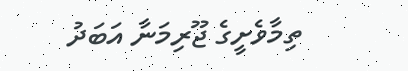ތިމާވެށީގެ ޖޫރިމަނާ އަބަދު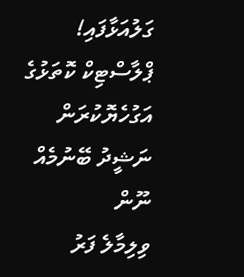ގަލުއަޅާފައި!
ޕްލާސްޓިކް ކޮތަޅުގެ އަގުހެޔޮކުރަން ނަޝީދު ބޭނުމެއް ނޫން
ވިލިމާލެ ފަރު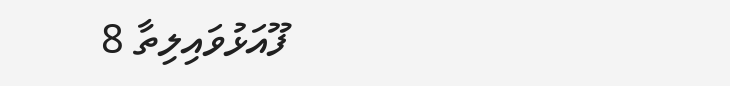ފޫއަޅުވައިލިތާ 8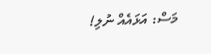މަސް: އަޅައެއް ނުލި!